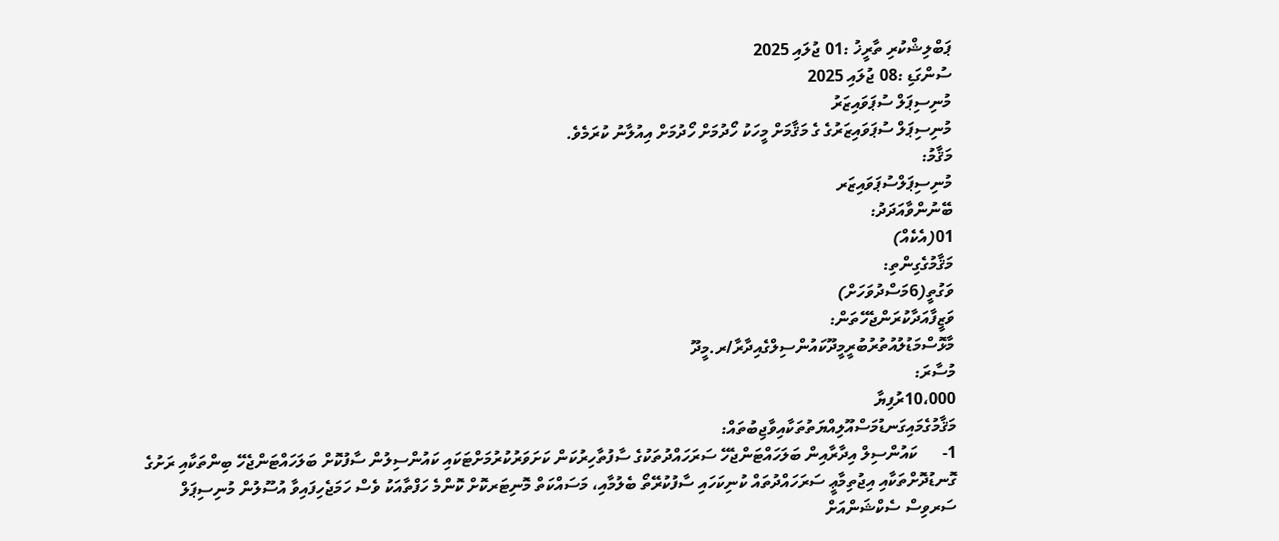ޕަބްލިޝްކުރި ތާރީޚު :01 ޖުލައި 2025
ސުންގަޑި :08 ޖުލައި 2025
މުނިސިޕަލް ސުޕަވައިޒަރު
މުނިސިޕަލް ސުޕަވައިޒަރުގެ ގެ މަޤާމަށް މީހަކު ހޯދުމަށް ހޯދުމަށް އިއުލާނު ކުރަމެވެ.
މަޤާމު:
މުނިސިޕަލްސުޕަވައިޒަރ
ބޭނުންވާއަދަދު:
01(އެކެއް)
މަޤާމުގެގިންތި:
ވަގުތީ(6މަސްދުވަހަށް)
ވަޒީފާއަދާކުރަންޖެހޭތަން:
މާޅޮސްމަޑުލުއުތުރުބުރީމީދޫކައުންސިލްގެއިދާރާ/ރ.މީދޫ
މުސާރަ:
10،000ރުފިޔާ
މަޤާމުގެމައިގަނޑުމަސްއޫލިއްޔަތުތަކާއިވާޖިބުތައް:
1-      ކައުންސިލް އިދާރާއިން ބަލަހައްޓަންޖެހޭ ސަރަހައްދުތަކުގެ ސާފުތާހިރުކަން ކަށަވަރުކުރުމަށްޓަކައި ކައުންސިލުން ސާފުކޮށް ބަލަހައްޓަންޖެހޭ ބިންތަކާއި ރަށުގެ ގޮނޑުދޮށްތަކާއި އިޖުތިމާޢީ ސަރަހައްދުތައް ކުނިކަހައި ސާފުކުރޭތޯ ބެލުމާއި، މަސައްކަތް މޮނިޓަރކޮށް ކޮންމެ ހަފްތާއަކު ވެސް ހަމަޖެހިފައިވާ އުސޫލުން މުނިސިޕަލް ސަރވިސް ސެކްޝަންއަށް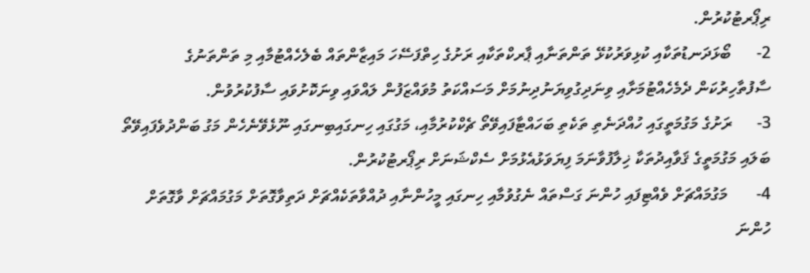ރިޕޯރޓުކުރުން.
2-      ބޯޅަދަނޑުތަކާއި ކުޅިވަރުކުޅޭ ތަންތަނާއި ޕާރކްތަކާއި ރަށުގެ ހިތްފަސޭހަ މައިޒާންތައް ބެލެހެއްޓުމާއި މި ތަންތަނުގެ ސާފުތާހިރުކަން ދެމެހެއްޓުމަށާއި ވިނަދިގުވިޔަނުދިނުމަށް މަސައްކަތު މުވައްޒަފުން ލައްވައި ވިނަކޮށުވައި ސާފުކުރުވުން.
3-      ރަށުގެ މަގުމަތީގައި ހުއްދަނެތި ތަކެތި ބަހައްޓާފައިވޭތޯ ޗެކްކުރުމާއި، މަގުގައި ހިނގައިބިނގައި ނޫޅެވޭނެހެން މަގު ބަންދުވެފައިވޭތޯ ބަލައި މަގުމަތީގެ ޤަވާއިދުތަކާ ޚިލާފުވާނަމަ ފިޔަވަޅުއެޅުމަށް ސެކްޝަނަށް ރިޕޯރޓުކުރުން.
4-       މަގުމައްޗަށް ވެއްޓިފައި ހުންނަ ގަސްތައް ނެގުވުމާއި ހިނގައި މީހުންނާއި ދުއްވާތަކެއްޗަށް ދަތިވާގޮތަށް މަގުމައްޗަށް ވާގޮތަށް ހުންނަ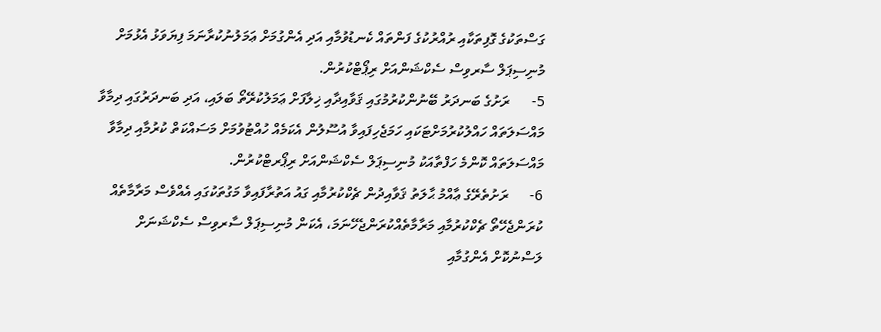ގަސްތަކުގެ ގޮފިތަކާއި ރުއްރުކުގެ ފަންތައް ކެނޑުވުމާއި އަދި އެންގުމަށް ޢަމަލުނުކުރާނަމަ ފިޔަވަޅު އެޅުމަށް މުނިސިޕަލް ސާރވިސް ސެކްޝަންއަށް ރިޕޯޓްކުރުން.
5-      ރަށުގެ ބަނދަރު ބޭނުންކުރުމުގައި ޤަވާއިދާއި ޚިލާފަށް ޢަމަލުކުރޭތޯ ބަލައި، އަދި ބަނދަރުގައި ދިމާވާ މައްސަލަތައް ހައްލުކުރުމަށްޓަކައި ހަމަޖެހިފައިވާ އުސޫލުން އެކަމެއް ހުއްޓުވުމަށް މަސައްކަތް ކުރުމާއި ދިމާވާ މައްސަލަތައް ކޮންމެ ހަފްތާއަކު މުނިސިޕަލް ސެކްޝަންއަށް ރިޕޯރޓްކުރުން.
6-      ރަށުތެރޭގެ ޢާއްމު ޙާލަތު ޤަވާއިދުން ޗެކްކުރުމާއި ގައު އަތުރާފައިވާ މަގުތަކުގައި އެއްވެސް މަރާމާތެއް ކުރަންޖެހޭތޯ ޗެކްކުރުމާއި މަރާމާތެއްކުރަންޖެހޭނަމަ، އެކަން މުނިސިޕަލް ސާރވިސް ސެކްޝަނަށް ލަސްނުކޮށް އެންގުމާއި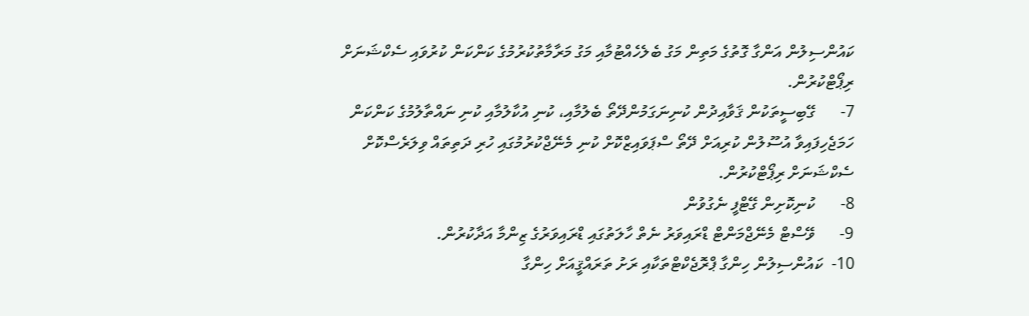ކައުންސިލުން އަންގާ ގޮތުގެ މަތިން މަގު ބެލެހެއްޓުމާއި މަގު މަރާމާތުކުރުމުގެ ކަންކަން ކުރުވައި ސެކްޝަނަށް ރިޕޯޓްކުރުން.
7-      ގޭބިސީތަކުން ޤަވާއިދުން ކުނިނަގަމުންދޭތޯ ބެލުމާއި، ކުނި އުކާލުމާއި ކުނި ނައްތާލުމުގެ ކަންކަން ހަމަޖެހިފައިވާ އުސޫލުން ކުރިއަށް ދޭތޯ ސްޕަވައިޒްކޮށް ކުނި މެނޭޖްކުރުމުގައި ހުރި ދަތިތައް ވިލަރެސްކޮށް ސެކްޝަނަށް ރިޕޯޓްކުރުން.
8-      ކުނިކޮށިން ގޭޓްފީ ނެގުވުން
9-      ވޭސްޓް މެނޭޖްމަންޓް ޑްރައިވަރު ނެތް ހާލަތުގައި ޑްރައިވަރުގެ ޒިންމާ އަދާކުރުން.
10-  ކައުންސިލުން ހިންގާ ޕްރޮޖެކްޓްތަކާއި ރަށު ތަރައްޤީއަށް ހިންގާ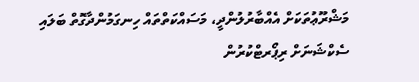މަޝްރޫޢުތަކަށް އެއްބާރުލުންދީ، މަސައްކަތްތައް ހިނގަމުންދާގޮތް ބަލައި ސެކްޝަނަށް ރިޕޯރޓްކުރުން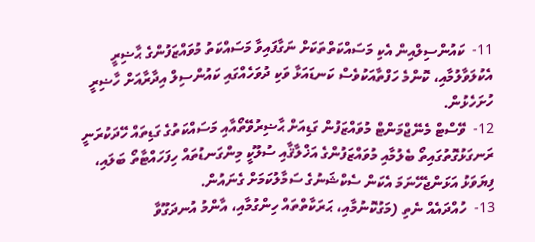11-  ކައުންސިލްއިން އެކި މަސައްކަތްތަކަށް ނަގާފައިވާ މަސައްކަތު މުވައްޒަފުންގެ ޙާޟިރީ އެކުލަވާލުމާއި، ކޮންމެ ހަފްތާއަކުވެސް ކަނޑައަޅާ ވަކި ދުވަހެއްގައި ކައުންސިލް އިދާރާއަށް ހާޟިރީ ހުށަހެޅުން.
12-  ވޭސްޓް މެނޭޖްމަންޓް މުވައްޒަފުން ގަޑިއަށް ޙާޟިރުވޭތޯއާއި މަސައްކަތުގެ ގަޑިތައް ހޭދަކުރަނީ ރަނގަޅުގޮތުގައިތޯ ބެލުމާއި މުވައްޒަފުންގެ އަޚްލާޤާއި ސުލޫކީ މިންގަނޑުތައް ހިފަހައްޓާތޯ ބަލައި، ފިޔަވަޅު އަޅަންޖެހޭނަމަ އެކަން ސެކްޝަނުގެ ސަމާލުކަމަށް ގެނައުން.
13-  ހުއްދައެއް ނެތި (މަގުކޮނުމާއި، ޙަރަކާތްތައް ހިންގުމާއި، އާންމު އުނދަގޫވާ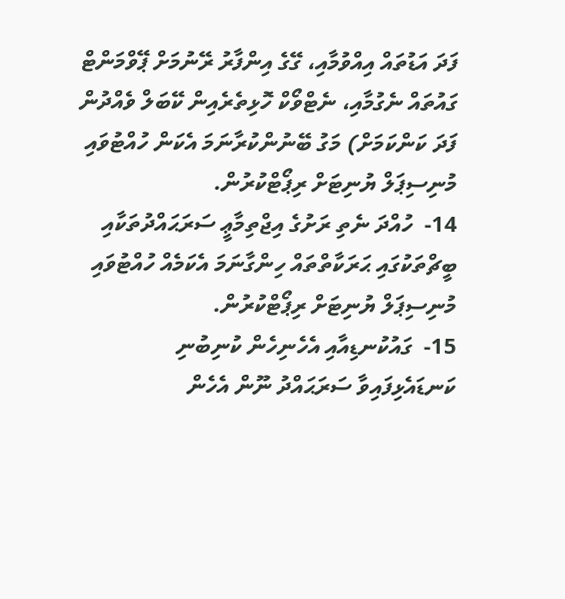ފަދަ އަޑުތައް އިއްވުމާއި، ގޭގެ އިންފާރު ރޭނުމަށް ޕޭވްމަންޓް ގައުތައް ނެގުމާއި، ނެޓްވޯކް ހޮޅިތެރެއިން ކޭބަލް ވެއްދުން ފަދަ ކަންކަމަށް) މަގު ބޭނުންކުރާނަމަ އެކަން ހުއްޓުވައި މުނިސިޕަލް ޔުނިޓަށް ރިޕޯޓްކުރުން.
14-  ހުއްދަ ނެތި ރަށުގެ އިޖްތިމާޢީ ސަރަޙައްދުތަކާއި ބީޗްތަކުގައި ޙަރަކާތްތައް ހިންގާނަމަ އެކަމެއް ހުއްޓުވައި މުނިސިޕަލް ޔުނިޓަށް ރިޕޯޓްކުރުން.
15-  ގައުކުނޑިއާއި އެހެނިހެން ކުނިބުނި ކަނޑައެޅިފައިވާ ސަރަޙައްދު ނޫން އެހެން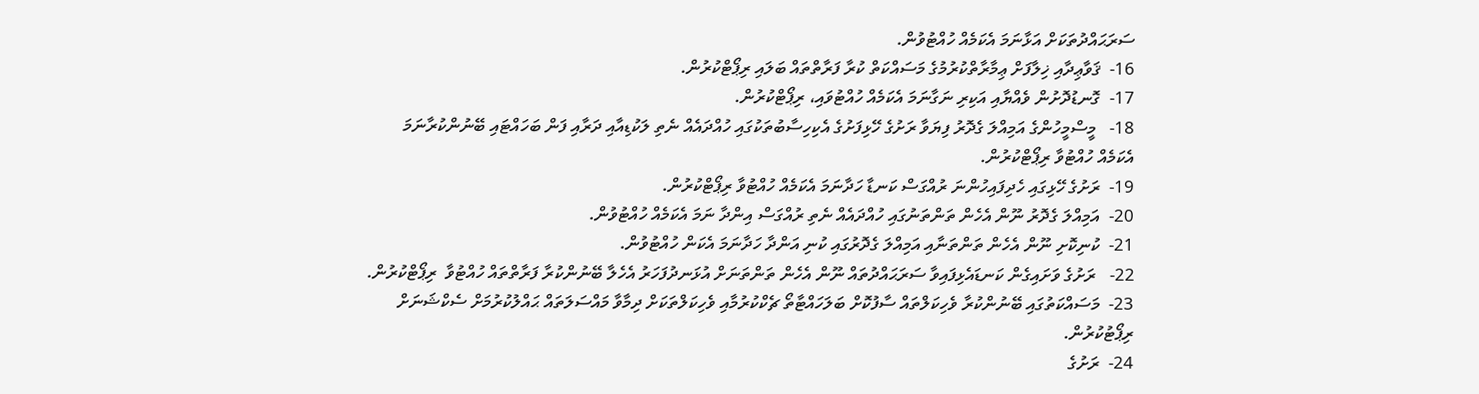ސަރަޙައްދުތަކަށް އަޅާނަމަ އެކަމެއް ހުއްޓުވުން.
16-  ޤަވާޢިދާއި ޚިލާފަށް ޢިމާރާތްކުރުމުގެ މަސައްކަތް ކުރާ ފަރާތްތައް ބަލައި ރިޕޯޓްކުރުން.
17-  ގޮނޑުދޮށުން ވެއްޔާއި އަކިރި ނަގާނަމަ އެކަމެއް ހުއްޓުވައި، ރިޕޯޓްކުރުން.
18-   މީސްމީހުންގެ އަމިއްލަ ގެދޮރު ފިޔަވާ ރަށުގެ ހޭޅިފަށުގެ އެކިހިސާބުތަކުގައި ހުއްދައެއް ނެތި ލަކުޑިއާއި ދަރާއި ފަން ބަހައްޓައި ބޭނުންކުރާނަމަ އެކަމެއް ހުއްޓުވާ ރިޕޯޓްކުރުން.
19-  ރަށުގެ ހޭޅިގައި ހެދިފައިހުންނަ ރުއްގަސް ކަނޑާ ހަދާނަމަ އެކަމެއް ހުއްޓުވާ ރިޕޯޓްކުރުން.
20-  އަމިއްލަ ގެދޮރު ނޫން އެހެން ތަންތަނުގައި ހުއްދައެއް ނެތި ރުއްގަސް އިންދާ ނަމަ އެކަމެއް ހުއްޓުވުން.
21-  ކުނިކޮށި ނޫން އެހެން ތަންތަނާއި އަމިއްލަ ގެދޮރުގައި ކުނި އަންދާ ހަދާނަމަ އެކަން ހުއްޓުވުން.
22-   ރަށުގެ ވަށައިގެން ކަނޑައެޅިފައިވާ ސަރަޙައްދުތައް ނޫން އެހެން ތަންތަނަށް އުޅަނދުފަހަރު އެހެލާ ބޭނުންކުރާ ފަރާތްތައް ހުއްޓުވާ  ރިޕޯޓްކުރުން.
23-  މަސައްކަތުގައި ބޭނުންކުރާ ވެހިކަލްތައް ސާފުކޮށް ބަލަހައްޓާތޯ ޗެކްކުރުމާއި ވެހިކަލްތަކަށް ދިމާވާ މައްސަލަތައް ޙައްލުކުރުމަށް ސެކްޝަނަށް ރިޕޯޓުކުރުން.
24-  ރަށުގެ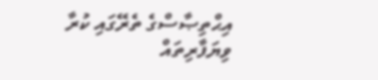އިޙްތިޞާސްގެ ތެރޭގައި ކުރާ ވިޔަފާރިތައް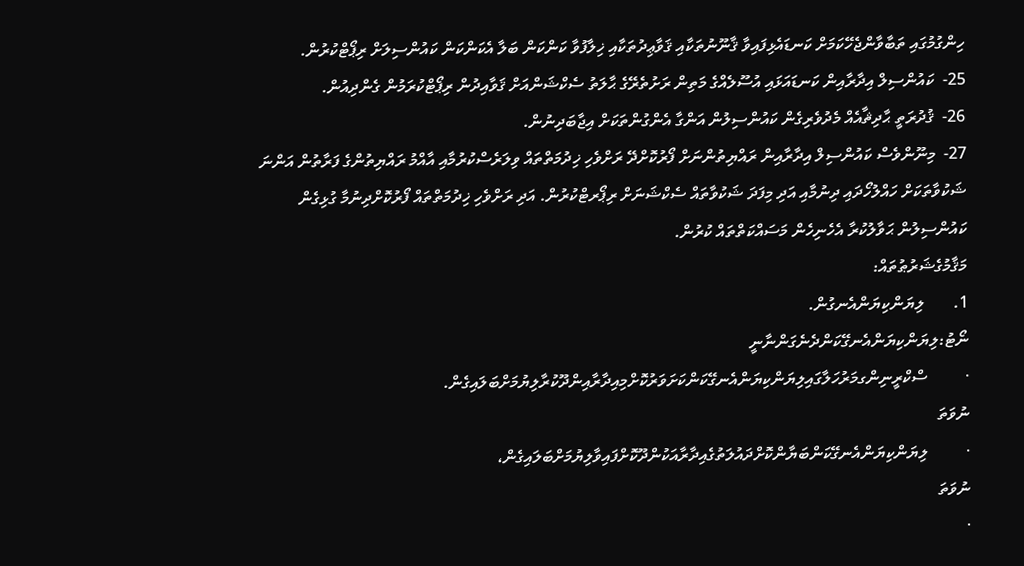ހިންގުމުގައި ތަބާވާންޖެހޭކަމަށް ކަނޑައެޅިފައިވާ ޤާނޫނުތަކާއި ޤަވާޢިދުތަކާއި ޚިލާފުވާ ކަންކަން ބަލާ އެކަންކަން ކައުންސިލަށް ރިޕޯޓްކުރުން.
25-  ކައުންސިލް އިދާރާއިން ކަނޑައަޅައި އުސޫލެއްގެ މަތިން ރަށުތެރޭގެ ޙާލަތު ސެކްޝަންއަށް ޤަވާއިދުން ރިޕޯޓްކުރަމުން ގެންދިއުން.
26-  ޤުދުރަތީ ޙާދިޘާއެއް މެދުވެރިގެން ކައުންސިލުން އަންގާ އެންގުންތަކަށް އިޖާބަދިނުން.
27-  މިނޫންވެސް ކައުންސިލް އިދާރާއިން ރައްޔިތުންނަށް ފޯރުކޮށްދޭ ރަށްވެހި ޚިދުމަތްތައް ވިލަރެސްކުރުމާއި އާއްމު ރައްޔިތުންގެ ފަރާތުން އަންނަ ޝަކުވާތަކަށް ހައްލުހޯދައި ދިނުމާއި އަދި މިފަދަ ޝަކުވާތައް ސެކްޝަނަށް ރިޕޯރޓްކުރުން. އަދި ރަށްވެހި ޚިދުމަތްތައް ފޯރުކޮށްދިނުމާ ގުޅިގެން ކައުންސިލުން ޙަވާލުކުރާ އެހެނިހެން މަސައްކަތްތައް ކުރުން.
މަޤާމުގެޝަރުޠުތައް:
1.       ލިޔަންކިޔަންއެނގުން.
ނޯޓު:ލިޔަންކިޔަންއެނގޭކަންދެނެގަންނާނީ
·         ސްކްރީނިންގމަރުހަލާގައިލިޔަންކިޔަންއެނގޭކަންކަށަވަރުކޮށްމިއިދާރާއިންދޫކުރާލިޔުމަށްބަލައިގެން.
ނުވަތަ
·         ލިޔަންކިޔަންއެނގޭކަންބަޔާންކޮށްދައުލަތުގެއިދާރާއަކުންދޫކޮށްފައިވާލިޔުމަށްބަލައިގެން،
ނުވަތަ
·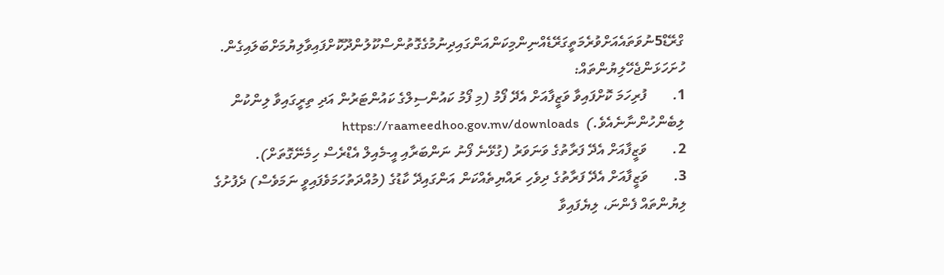ގްރޭޑް5ނުވަތައެއަށްވުރެމަތީގަރޭޑެއްނިންމިކަންއަންގައިދިނުމުގެގޮތުންސްކޫލުންދޫކޮށްފައިވާލިޔުމަށްބަލައިގެން.
ހުށަހަޅަންޖެހޭލިޔުންތައް:
1.       ފުރިހަމަ ކޮށްފައިވާ ވަޒީފާއަށް އެދޭ ފޯމު (މި ފޯމު ކައުންސިލްގެ ކައުންޓަރުން އަދި ތިރީގައިވާ ލިންކުން ލިބެންހުންނާނެއެވެ.)  https://raameedhoo.gov.mv/downloads
2.       ވަޒީފާއަށް އެދޭ ފަރާތުގެ ވަނަވަރު (ގުޅޭނެ ފޯނު ނަންބަރާއި އީ-މެއިލް އެޑްރެސް ހިމެނޭގޮތަށް).
3.       ވަޒީފާއަށް އެދޭ ފަރާތުގެ ދިވެހި ރައްޔިތެއްކަން އަންގައިދޭ ކާޑުގެ (މުއްދަތުހަމަވެފައިވީ ނަމަވެސް) ދެފުށުގެ ލިޔުންތައް ފެންނަ، ލިޔެފައިވާ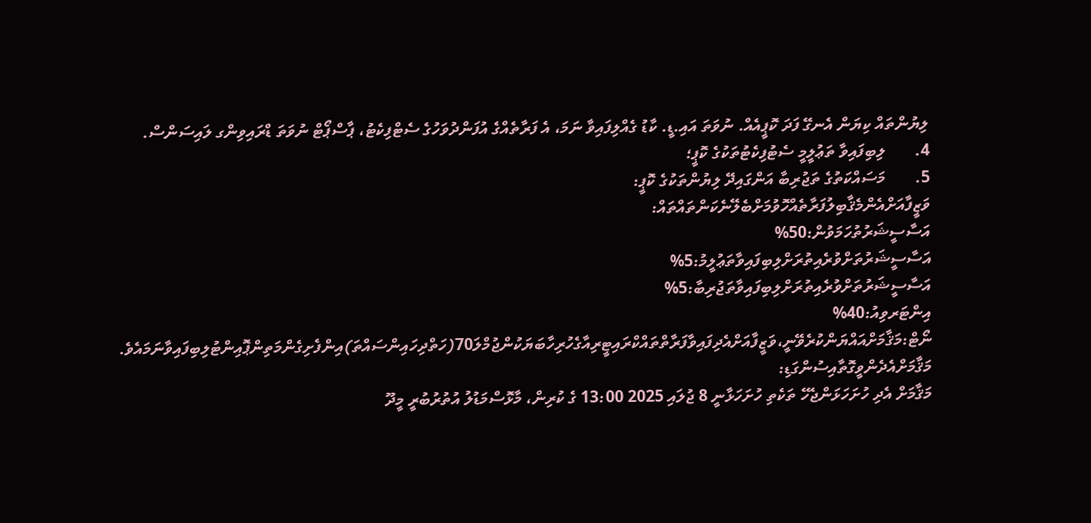ލިޔުންތައް ކިޔަން އެނގޭ ފަދަ ކޮޕީއެއް. ނުވަތަ އައި.ޑީ. ކާޑު ގެއްލިފައިވާ ނަމަ، އެ ފަރާތެއްގެ އުފަންދުވަހުގެ ސެޓްފިކެޓު، ޕާސްޕޯޓް ނުވަތަ ޑްރައިވިންގ ލައިސަންސް.
4.       ލިބިފައިވާ ތަޢުލީމީ ސެޓުފިކެޓުތަކުގެ ކޮޕީ؛
5.       މަސައްކަތުގެ ތަޖުރިބާ އަންގައިދޭ ލިޔުންތަކުގެ ކޮޕީ:
ވަޒީފާއަށްއެންމެޤާބިލުފަރާތެއްހޮވުމަށްބެލޭނެކަންތައްތައް:
އަސާސީޝަރުތުހަމަވުން:50%
އަސާސީޝަރުތަށްވުރެއިތުރަށްލިބިފައިވާތަޢުލީމު:5%
އަސާސީޝަރުތަށްވުރެއިތުރަށްލިބިފައިވާތަޖުރިބާ:5%
އިންޓަރވިއު:40%
ނޯޓް:މަޤާމަށްއައްޔަންކުރެވޭނީ،ވަޒީފާއަށްއެދިފައިވާފަރާތްތައްކްރައިޓީރިއާގެހުރިހާބަޔަކުންޖުމްލަ70(ހަތްދިހައިންސައްތަ)އިންފެށިގެންމަތިންޕޮއިންޓުލިބިފައިވާނަމައެވެ.
މަޤާމަށްއެދެންވީގޮތާއިސުންގަޑި:
މަޤާމަށް އެދި ހުށަހަޅަންޖެހޭ ތަކެތި ހުށަހަޅާނީ 8 ޖުލައި 2025 13:00 ގެ ކުރިން، މާޅޮސްމަޑުލު އުތުރުބުރީ މީދޫ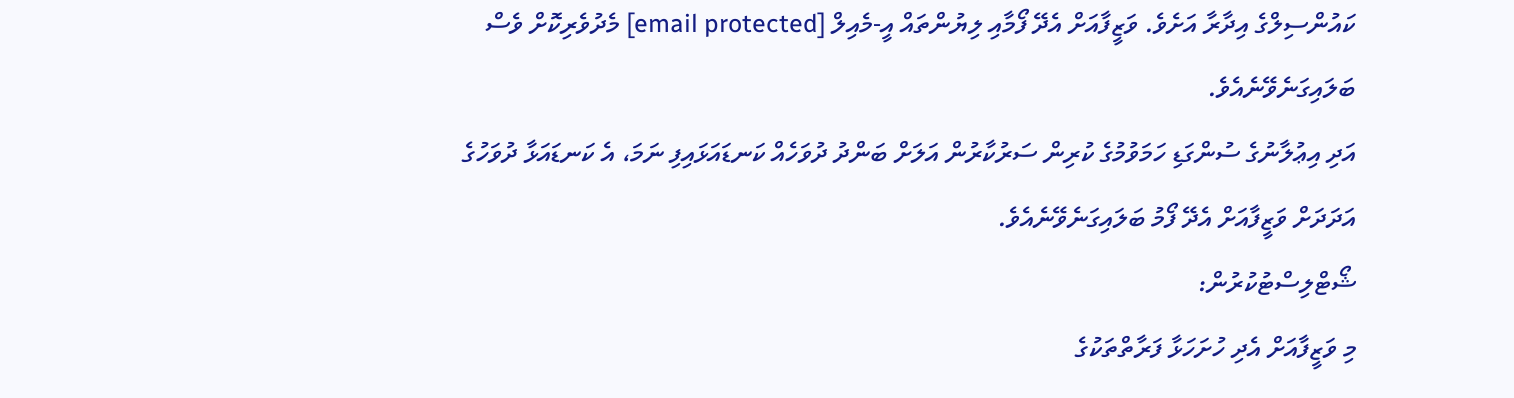ކައުންސިލްގެ އިދާރާ އަށެވެ. ވަޒީފާއަށް އެދޭ ފޯމާއި ލިޔުންތައް އީ-މެއިލް [email protected] މެދުވެރިކޮށް ވެސް ބަލައިގަނެވޭނެއެވެ.
އަދި އިޢުލާނުގެ ސުންގަޑި ހަމަވުމުގެ ކުރިން ސަރުކާރުން އަލަށް ބަންދު ދުވަހެއް ކަނޑައަޅައިފި ނަމަ، އެ ކަނޑައަޅާ ދުވަހުގެ އަދަދަށް ވަޒީފާއަށް އެދޭ ފޯމު ބަލައިގަނެވޭނެއެވެ.
ޝޯޓްލިސްޓުކުރުން:
މި ވަޒީފާއަށް އެދި ހުށަހަޅާ ފަރާތްތަކުގެ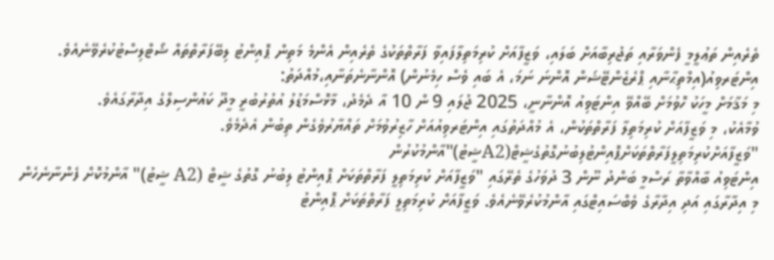ތެރެއިން ތަޢުލީމީ ފެންވަރާއި ތަޖުރިބާއަށް ބަލައި، ވަޒީފާއަށް ކުރިމަތިލާފައިވާ ފަރާތްތަކުގެ ތެރެއިން އެންމެ މަތިން ޕޮއިންޓު ލިބޭފަރާތްތައް ޝޯޓްލިސްޓުކުރެވޭނެއެވެ.
އިންޓަރވިއު(އިމްތިޙާނާއި ޕްރެޒެންޓޭޝަން އޮންނަ ނަމަ، އެ ބައި ވެސް ހިމެނުން) އޮންނާނެތަނާއި،މުއްދަތު:
މި މަޤާމަށް މީހަކު ހޮވުމަށް ބޭއްވޭ އިންޓަވިއު އޮންނާނީ، 2025 ޖުލައި 9 ން 10 އާ ދެމެދު، މާޅޮސްމަޑުލު އުތުރުބުރީ މީދޫ ކައުންސިލްގެ އިދާރާގައެވެ.
ވުމާއެކު، މި ވަޒީފާއަށް ކުރިމަތިލާ ފަރާތްތަކުން، އެ މުއްދަތުގައި އިންޓަރވިއުއަށް ހާޒިރުވުމަށް ތައްޔާރުވެގެން ތިބުން އެދެމެވެ.
"ވަޒީފާއަށްކުރިމަތިލީފަރާތްތަކަށްޕޮއިންޓުލިބުނުގޮތުގެޝީޓް(A2ޝީޓު)"އާންމުކުރުން
އިންޓަވިއު ބާއްވާތާ ރަސްމީ ބަންދު ނޫން 3 ދުވަހުގެ ތެރޭގައި "ވަޒީފާއަށް ކުރިމަތިލީ ފަރާތްތަކަށް ޕޮއިންޓު ލިބުނު ގޮތުގެ ޝީޓް (A2 ޝީޓު)" އާންމުކޮށް ފެންނާނެހެން މި އިދާރާގައި އަދި އިދާރާގެ ވެބްސައިޓްގައި އާންމުކުރެވޭނެއެވެ. ވަޒީފާއަށް ކުރިމަތިލީ ފަރާތްތަކަށް ޕޮއިންޓު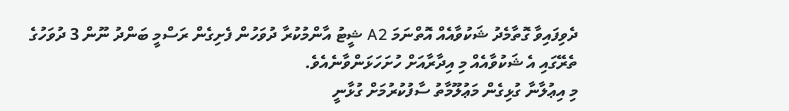ދެވިފައިވާ ގޮތާމެދު ޝަކުވާއެއް އޮތްނަމަ A2 ޝީޓު އާންމުކުރާ ދުވަހުން ފެށިގެން ރަސްމީ ބަންދު ނޫން 3 ދުވަހުގެ ތެރޭގައި އެ ޝަކުވާއެއް މި އިދާރާއަށް ހުށަހަޅަންވާނެއެވެ.
މި އިޢުލާނާ ގުޅިގެން މަޢުލޫމާތު ސާފުކުރުމަށް ގުޅާނީ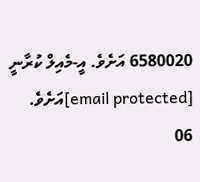6580020 އަށެވެ. އީ-މެއިލް ކުރާނީ [email protected]އަށެވެ.
06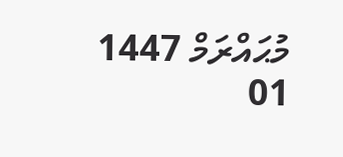މުޙައްރަމް 1447
01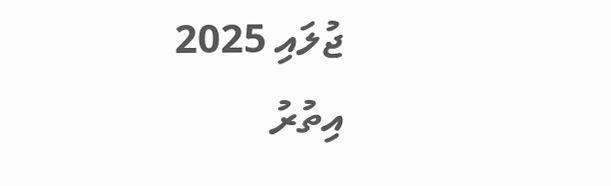ޖުލައި 2025
އިތުރު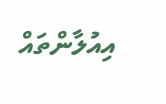އިއުލާންތައް